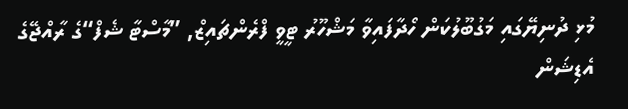މުޅި ދުނިޔޭގައި މަގުބޫލުކަން ހޯދާފައިވާ މަޝްހޫރު ޓީވީ ފްރެންޗައިޒް, ”މާސްޓާ ޝެފް“ގެ ރާއްޖޭގެ އެޑިޝަން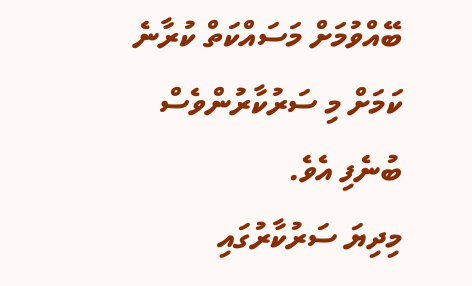ބޭއްވުމަށް މަސައްކަތް ކުރާނެ ކަމަށް މި ސަރުކާރުންވެސް ބުނެފި އެވެ.
މިދިޔަ ސަރުކާރުގައި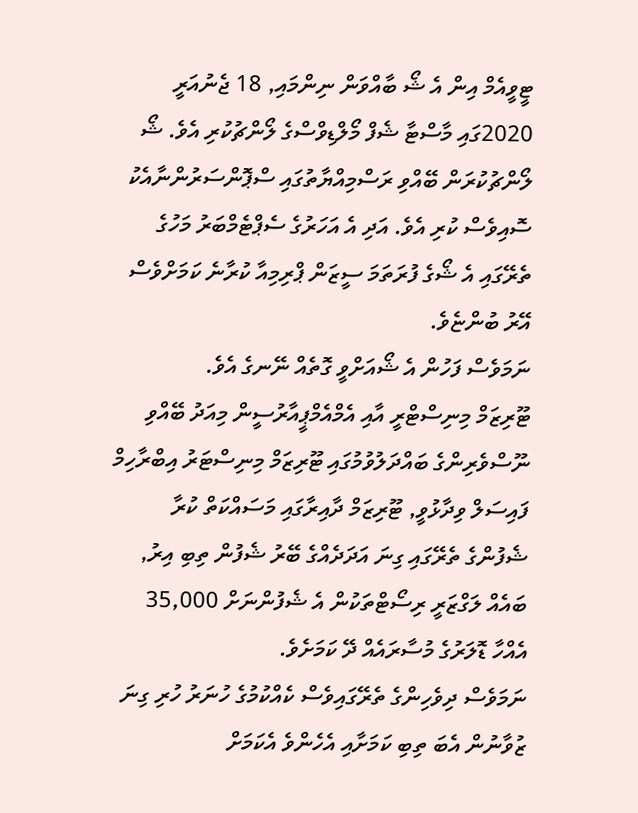ޓީވީއެމް އިން އެ ޝޯ ބާއްވަން ނިންމައި, 18 ޖެނުއަރީ 2020ގައި މާސްޓާ ޝެފް މޯލްޑިވްސްގެ ލޯންޗުކުރި އެވެ. ޝޯ ލޯންޗުކުރަން ބޭއްވި ރަސްމިއްޔާތުގައި ސްޕޮންސަރުންނާއެކު ސޮއިވެސް ކުރި އެވެ. އަދި އެ އަހަރުގެ ސެޕްޓެމްބަރު މަހުގެ ތެރޭގައި އެ ޝޯގެ ފުރަތަމަ ސީޒަން ޕްރިމިއާ ކުރާނެ ކަމަށްވެސް އޭރު ބުންޏެވެ.
ނަމަވެސް ފަހުން އެ ޝޯއަށްވީ ގޮތެއް ނޭނގެ އެވެ.
ޓޫރިޒަމް މިނިސްޓްރީ އާއި އެމްއެމްޕީއާރުސީން މިއަދު ބޭއްވި ނޫސްވެރިންގެ ބައްދަލުވުމުގައި ޓޫރިޒަމް މިނިސްޓަރު އިބްރާހިމް ފައިސަލް ވިދާޅުވީ, ޓޫރިޒަމް ދާއިރާގައި މަސައްކަތް ކުރާ ޝެފުންގެ ތެރޭގައި ގިނަ އަދަދެއްގެ ބޭރު ޝެފުން ތިބި އިރު, ބައެއް ލަގްޒަރީ ރިސޯޓްތަކުން އެ ޝެފުންނަށް 35,000 އެއްހާ ޑޮލަރުގެ މުސާރައެއް ދޭ ކަމަށެވެ.
ނަމަވެސް ދިވެހިންގެ ތެރޭގައިވެސް ކެއްކުމުގެ ހުނަރު ހުރި ގިނަ ޒުވާނުން އެބަ ތިބި ކަމަށާއި އެހެންވެ އެކަމަށް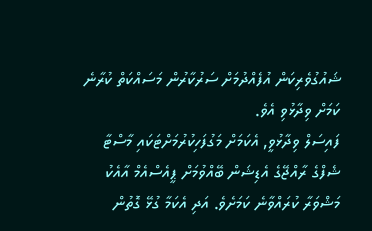ޝައުގުވެރިކަން އުފެއްދުމަށް ސަރުކާރުން މަސައްކަތް ކުރާނެ ކަމަށް ވިދާޅުވި އެވެ.
ފައިސަލް ވިދާޅުވީ, އެކަމަށް މަގުފަހިކުރުމަށްޓަކައި މާސްޓާ ޝެފްގެ ރާއްޖޭގެ އެޑިޝަން ބޭއްވުމަށް ޕީއެސްއެމް އާއެކު މަޝްވަރާ ކުރައްވާނެ ކަމަށެވެ. އަދި އެކަމާ ގުޅޭ ގޮތުން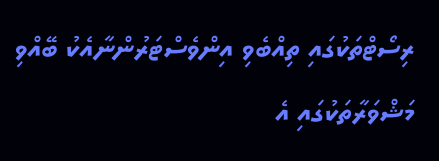ރިސޯޓްތަކުގައި ތިއްބެވި އިންވެސްޓަރުންނާއެކު ބޭއްވި މަޝްވަރާތަކުގައި އެ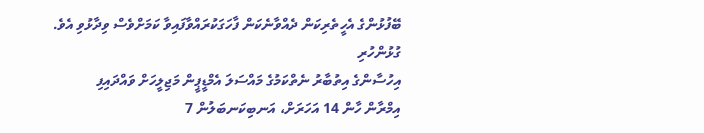ބޭފުޅުންގެ އެހީތެރިކަން ދެއްވާނެކަން ފާހަގަކުރައްވާފައިވާ ކަމަށްވެސް ވިދާޅުވި އެވެ.
ގުޅުންހުރި
އިހުސާންގެ އިތުބާރު ނެތްކަމުގެ މައްސަލަ އެމްޑީޕީން މަޖިލީހަށް ވައްދައިފި
އިމްރާން ހާން 14 އަހަރަށް، އަނބިކަނބަލުން 7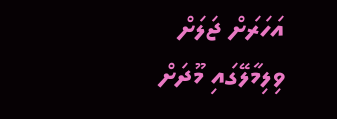އަހަރަށް ޖަލަށް
ވިލިމާލޭގައި މޫދަށް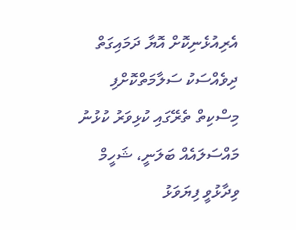އެރިއުޅެނިކޮށް އޮޔާ ދަމައިގަތް ދިވެއްސަކު ސަލާމަތްކޮށްފި
މިސްކިތް ތެރޭގައި ކުޅިވަރު ކުޅުނު މައްސަލައެއް ބަލަނީ، ޝަހީމް ވިދާޅުވީ ފިޔަވަޅު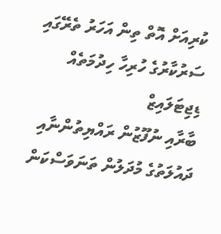ކުރިއަށް އޮތް ތިން އަހަރު ތެރޭގައި ސަރުކާރުގެ ހުރިހާ ހިދުމަތެއް ޑިޖިޓަލައިޒް
ބާރާއި ނުފޫޒުން ރައްޔިތުންނާއި ދައުލަތުގެ މުދަލުން ތަނަވަސްކަން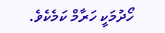ހޯދުމަކީ ހަރާމް ކަމެކެވެ.